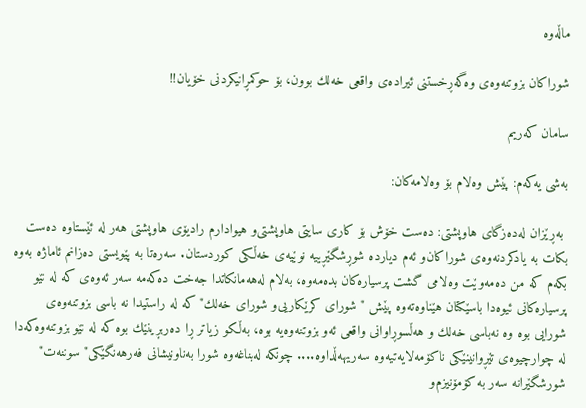ماڵه‌وه

شوراكان بزوتنه‌وه‌ی وه‌گه‌ڕخستنی ئیراده‌ی واقعی خه‌لك بوون، بۆ حوكمڕانیكردنی خۆیان!!

سامان که‌ریم

به‌شی یه‌كه‌م: پێش وه‌لام بۆ وه‌لامه‌كان:

 به‌ڕێزان له‌ده‌زگای هاوپشتی: ده‌ست خۆش بۆ كاری سایتی هاوپشتی‌و هیوادارم رادیۆی هاوپشتی هه‌ر له‌ ئێستاوه‌ ده‌ست بكات به‌ یادكردنه‌وه‌ی شوراكان‌و ئه‌م دیارده‌ شوڕشگێڕییه‌ نوێیه‌ی خه‌ڵكی كوردستان. سه‌ره‌تا به‌ پێویستی ده‌زانم ئاماژه‌ به‌وه‌ بكه‌م كه‌ من ده‌مه‌وێت وه‌لامی گشت پرسیاره‌كان بده‌مه‌وه‌، به‌لام له‌هه‌مانكاتدا جه‌خت ده‌كه‌مه‌ سه‌ر ئه‌وه‌ی كه‌ له‌ نێو پرسیاره‌كانی ئیوه‌دا باسێكتان هێناوه‌ته‌وه‌ پێش " شورای كرێكاریی‌و شورای خه‌لك" كه‌ له‌ راستیدا نه‌ باسی بزوتنه‌وه‌ی شورایی بوه‌ وه‌ نه‌باسی خه‌لك و هه‌ڵسوڕاوانی واقعی ئه‌و بزوتنه‌وه‌یه‌ بوه‌، به‌ڵكو زیاتر ڕا ده‌ربڕینێك بوه‌ كه‌ له‌ نێو بزوتنه‌وه‌كه‌دا له‌ چوارچیوه‌ی تێڕوانینێكی ناکۆمه‌لایه‌تیه‌وه‌ سه‌ریهه‌ڵداوه‌.... چونكه‌ له‌بناغه‌وه‌ شورا به‌ناونیشانی فه‌رهه‌نگێکی" سوننه‌ت" شورشگێرانه‌ سه‌ر به‌ كۆمۆنیزم‌و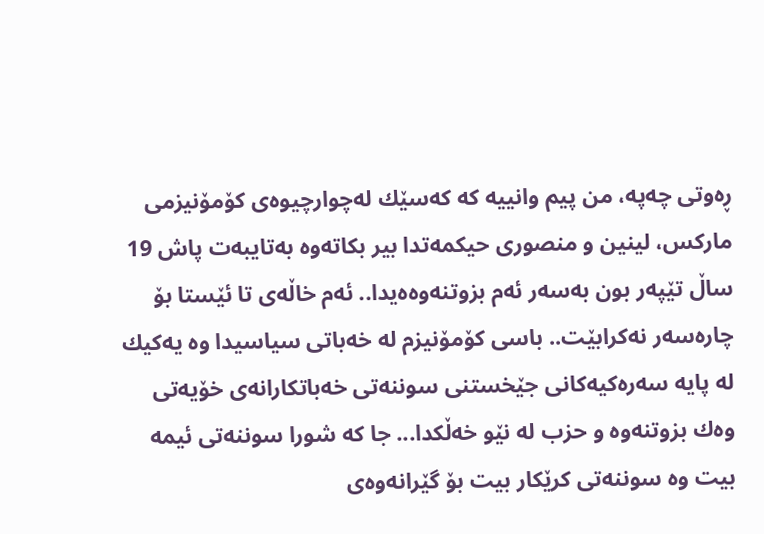ڕه‌وتی چه‌په‌، من پیم وانییه‌ كه‌ كه‌سێك له‌چوارچیوه‌ی كۆمۆنیزمی ماركس، لینین و منصوری حیكمه‌تدا بیر بكاته‌وه‌ به‌تایبه‌ت پاش 19 ساڵ تێپه‌ر بون به‌سه‌ر ئه‌م بزوتنه‌وه‌ه‌یدا.. ئه‌م خاڵه‌ی تا ئێستا بۆ چاره‌سه‌ر نه‌كرابێت.. باسی كۆمۆنیزم له‌ خه‌باتی سیاسیدا وه‌ یه‌كیك له‌ پایه‌ سه‌ره‌كیه‌كانی جێخستنی سوننه‌تی خه‌باتكارانه‌ی خۆیه‌تی وه‌ك بزوتنه‌وه‌ و حزب له‌ نێو خه‌ڵكدا... جا كه‌ شورا سوننه‌تی ئیمه‌ بیت وه‌ سوننه‌تی كرێكار بیت بۆ گێرانه‌وه‌ی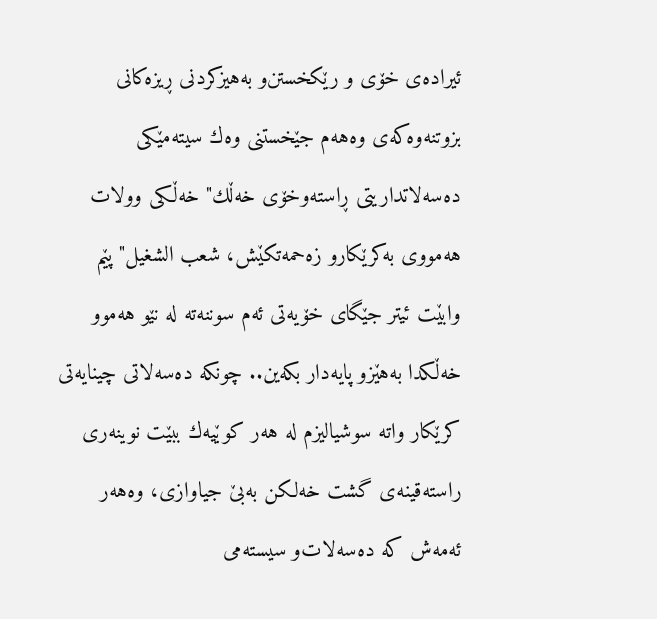ئیراده‌ی خۆی و رێكخستن‌و به‌هیزكردنی ڕیزه‌كانی بزوتنه‌وه‌كه‌ی وه‌هه‌م جێخستنی وه‌ك سیته‌مێكی ده‌سه‌لاتداریتی ڕاسته‌وخۆی خه‌ڵك" خه‌ڵكی وولات هه‌مووی به‌كرێكارو زه‌حمه‌تكێش، شعب الشغیل" پێم وابێت ئیتر جێگای خۆیه‌تی ئه‌م سوننه‌ته‌ له‌ نێو هه‌موو خه‌ڵكدا به‌هێزو پایه‌دار بكه‌ین.. چونكه‌ ده‌سه‌لاتی چینایه‌تی كرێكار واته‌ سوشیالیزم له‌ هه‌ر كوێیه‌ك ببێت نوینه‌ری راسته‌قینه‌ی گشت خه‌لكن به‌بێ‌ جیاوازی، وه‌هه‌ر ئه‌مه‌ش كه‌ ده‌سه‌لات‌و سیسته‌می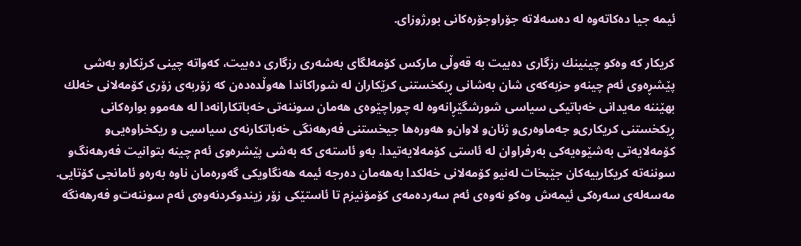ئیمه‌ جیا ده‌كاته‌وه‌ له‌ ده‌سه‌لاته‌ جۆراوجۆره‌كانی بورژوزای.

كریكار كه‌ وه‌كو چینینك رزگاری ده‌بیت به‌ قه‌وڵی ماركس كۆمه‌لگای به‌شه‌ری رزگاری ده‌بیت، كه‌واته‌ چینی كرێكارو به‌شی پێشڕه‌وی ئه‌م چینه‌و حزبه‌كه‌ی شان به‌شانی ڕیكخستنی كرێكاران له‌ شوراكاندا هه‌وڵده‌ده‌ن كه‌ زۆربه‌ی زۆری كۆمه‌لانی خه‌لك بهێننه‌ مه‌یدانی خه‌باتیكی سیاسی شورشگێڕانه‌وه‌ له‌ چوراچێوه‌ی هه‌مان سوننه‌تی خه‌باتكارانه‌دا له‌ هه‌موو بواره‌كانی ڕیكخستنی كریكاری‌و جه‌ماوه‌ری‌و ژنان‌و لاوان‌و هه‌وره‌ها جیخستنی فه‌رهه‌نگی خه‌باتكارنه‌ی سیاسیی و ریكخراوه‌یی‌و كۆمه‌لایه‌تی به‌شێوه‌یه‌كی به‌رفراوان له‌ ئاستی كۆمه‌لایه‌تیدا. به‌و ئاسته‌ی كه‌ به‌شی پێشره‌وی ئه‌م چینه‌ بتوانیت فه‌رهه‌نگ‌و سوننه‌ته‌ كریكارییه‌كان جێبخات له‌نیو كۆمه‌لانی خه‌لكدا به‌هه‌مان ده‌رجه‌ ئیمه‌ هه‌نگاویكی گه‌وره‌مان ناوه‌ به‌ره‌و ئامانجی كۆتایی. مه‌سه‌له‌ی سه‌ره‌كی ئیمه‌ش وه‌كو نه‌وه‌ی ئه‌م سه‌رده‌مه‌ی كۆمۆنیزم تا ئاستێكی زۆر زیندوكردنه‌وه‌ی ئه‌م سوننه‌ت‌و فه‌رهه‌نگه‌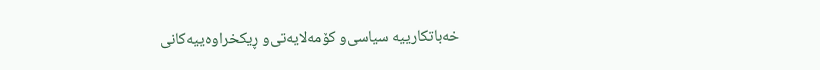خه‌باتكارییه‌ سیاسی‌و كۆمه‌لایه‌تی‌و ڕیكخراوه‌ییه‌كانی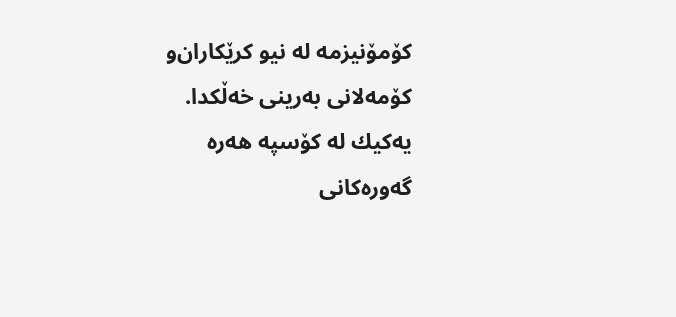كۆمۆنیزمه‌ له‌ نیو كرێكاران‌و كۆمه‌لانی به‌رینی خه‌ڵكدا. یه‌كیك له‌ كۆسپه‌ هه‌ره‌ گه‌وره‌كانی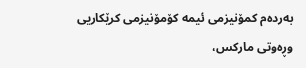به‌رده‌م كمۆنیزمی ئیمه‌ كۆمۆنیزمی كرێكاریی وڕه‌وتی ماركس،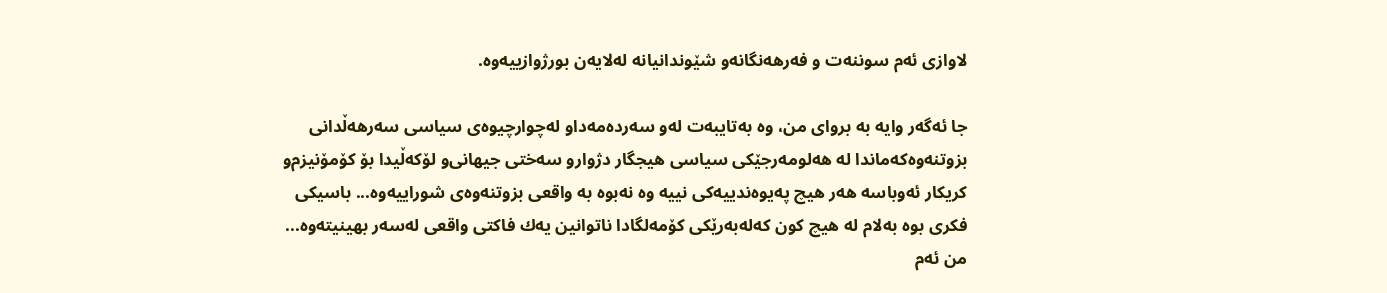لاوازی ئه‌م سوننه‌ت و فه‌رهه‌نگانه‌و شێوندانیانه‌ له‌لایه‌ن بورژوازییه‌وه‌.

جا ئه‌گه‌ر وایه‌ به‌ بروای من، وه‌ به‌تایبه‌ت له‌و سه‌رده‌مه‌داو له‌چوارچیوه‌ی سیاسی سه‌رهه‌ڵدانی بزوتنه‌وه‌كه‌ماندا له‌ هه‌لومه‌رجێكی سیاسی هیجگار دژوارو سه‌ختی جیهانی‌و لۆكه‌ڵیدا بۆ كۆمۆنیزم‌و كریكار ئه‌وباسه‌ هه‌ر هیچ په‌یوه‌ندییه‌كی نییه‌ وه‌ نه‌بوه‌ به‌ واقعی بزوتنه‌وه‌ی شوراییه‌وه‌... باسیكی فكری بوه‌ به‌لام له‌ هیچ كون كه‌له‌به‌رێكی كۆمه‌لگادا ناتوانین یه‌ك فاكتی واقعی له‌سه‌ر بهینیته‌وه‌... من ئه‌م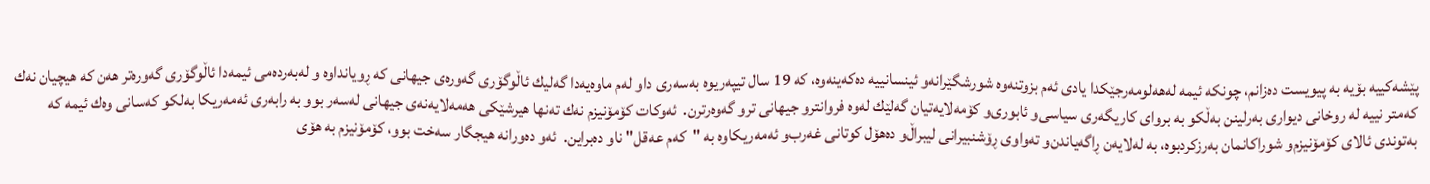پێشه‌كییه‌ بۆیه‌ به‌ پیویست ده‌زانم، چونكه‌ ئیمه‌ له‌هه‌لومه‌رجێكدا یادی ئه‌م بزوتنه‌وه‌ شورشگێرانه‌‌و ئینسانییه‌ ده‌كه‌ینه‌وه‌، كه‌ 19 سال تیپه‌ریوه‌ به‌سه‌ری داو له‌م ماوه‌یه‌دا گه‌لیك ئاڵوگۆری گه‌وره‌ی جیهانی كه‌ ڕویانداوه‌ و له‌به‌رده‌می ئیمه‌دا ئاڵوگۆری گه‌وره‌تر هه‌ن كه‌ هیچیان نه‌ك كه‌متر نییه‌ له‌ روخانی دیواری به‌رلینن به‌ڵكو به‌ بروای كاریگه‌ری سیاسی‌و ئابوری‌و كۆمه‌لایه‌تیان گه‌لێك له‌وه‌ فروانترو جیهانی ترو گه‌وه‌رترن.  ئه‌وكات كۆمۆنیزم نه‌ك ته‌نها هیرشێكی هه‌مه‌لایه‌نه‌ی جیهانی له‌سه‌ر بوو به‌ رابه‌ری ئه‌مه‌ریكا به‌لكو كه‌سانی وه‌ك ئیمه‌ كه‌ به‌توندی ئالای كۆمۆنیزم‌و شوراكانمان به‌رزكردبوه‌، به‌ له‌لایه‌ن ڕاگه‌یاندن‌و ته‌واوی ڕۆشنبیرانی لیبراڵ‌و ده‌هۆل كوتانی غه‌رب‌و ئه‌مه‌ریكاوه‌ به‌ "كه‌م عه‌قل" ناو ده‌براین.  ئه‌و ده‌ورانه‌ هیجگار سه‌خت بوو، كۆمۆنیزم به‌ هۆی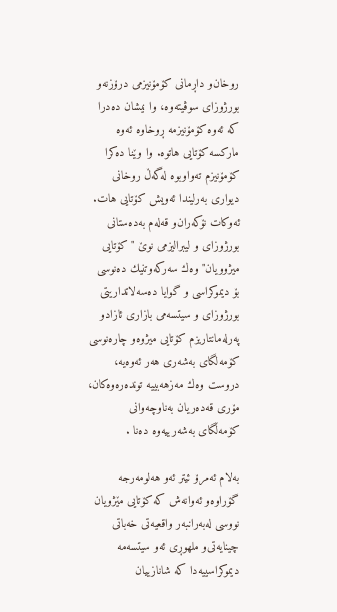روخان‌و داڕمانی كۆمۆنیزمی درۆزنه‌و بورژوزای سوڤیته‌وه‌، وا نیشان ده‌درا كه‌ ئه‌وه‌ كۆمۆنیزمه‌ ڕوخاوه‌ ئه‌وه‌ ماركسه‌ كۆتایی هاتوه‌. وا وێنا ده‌كرا كۆمۆنیزم ته‌واوبوه‌ له‌گه‌ڵ روخانی دیواری به‌رلیندا ئه‌ویش كۆتایی هات. ئه‌وكات نۆكه‌ران‌و قه‌له‌م به‌ده‌ستانی بورژوزای و لیبرالیزمی نوێ‌ " كۆتایی میژوویان" وه‌ك سه‌ركه‌وتنیك ده‌نوسی بۆ دیموكراسی و گوایا ده‌سه‌لاتداریتی بورژوزای و سیتسه‌می بازاری ئازادو په‌رله‌مانتاریزم كۆتایی میژوه‌و چاره‌نوسی كۆمه‌لگای به‌شه‌ری هه‌ر ئه‌وه‌یه‌، دروست وه‌ك مه‌زهه‌بییه‌ تونده‌ره‌وه‌كان، مۆری قه‌ده‌ریان به‌ناوچه‌وانی كۆمه‌ڵگای به‌شه‌رییه‌وه‌ ده‌نا .

به‌لام ئه‌مرۆ ئیتر ئه‌و هه‌لومه‌رجه‌ گۆراوه‌و ئه‌وانه‌ش كه‌ كۆتایی مێژویان نووسی له‌به‌رانبه‌ر واقعیه‌تی خه‌باتی چینایه‌تی‌و ملهوڕی ئه‌و سیتسه‌مه‌ دیموكراسییه‌دا كه‌ شانازییان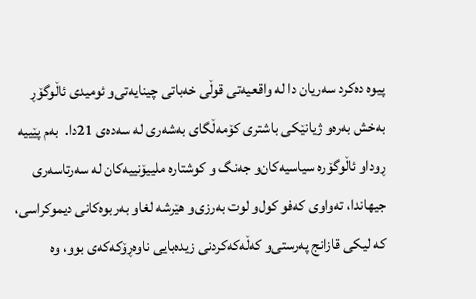پیوه‌ ده‌كرد سه‌ریان دا له‌ واقعیه‌تی قوڵی خه‌باتی چینایه‌تی‌و ئومیدی ئاڵوگۆڕ به‌خش به‌ره‌و ژیانێكی باشتری كۆمه‌ڵگای به‌شه‌ری له‌ سه‌ده‌ی 21دا.  به‌م پێییه‌ ڕوداو ئاڵوگۆره‌ سیاسیه‌كان‌و جه‌نگ و كوشتاره‌ ملییۆنییه‌كان له‌ سه‌رتاسه‌ری جیهاندا، ته‌واوی كه‌فو كول‌و لوت به‌رزی‌و هێرشه‌ لغاو به‌ربوه‌كانی دیموكراسی، كه‌ لیكی قازانج په‌رستی‌و كه‌ڵه‌كه‌كردنی زیده‌بایی ناوه‌ڕۆكه‌كه‌ی بوو، وه‌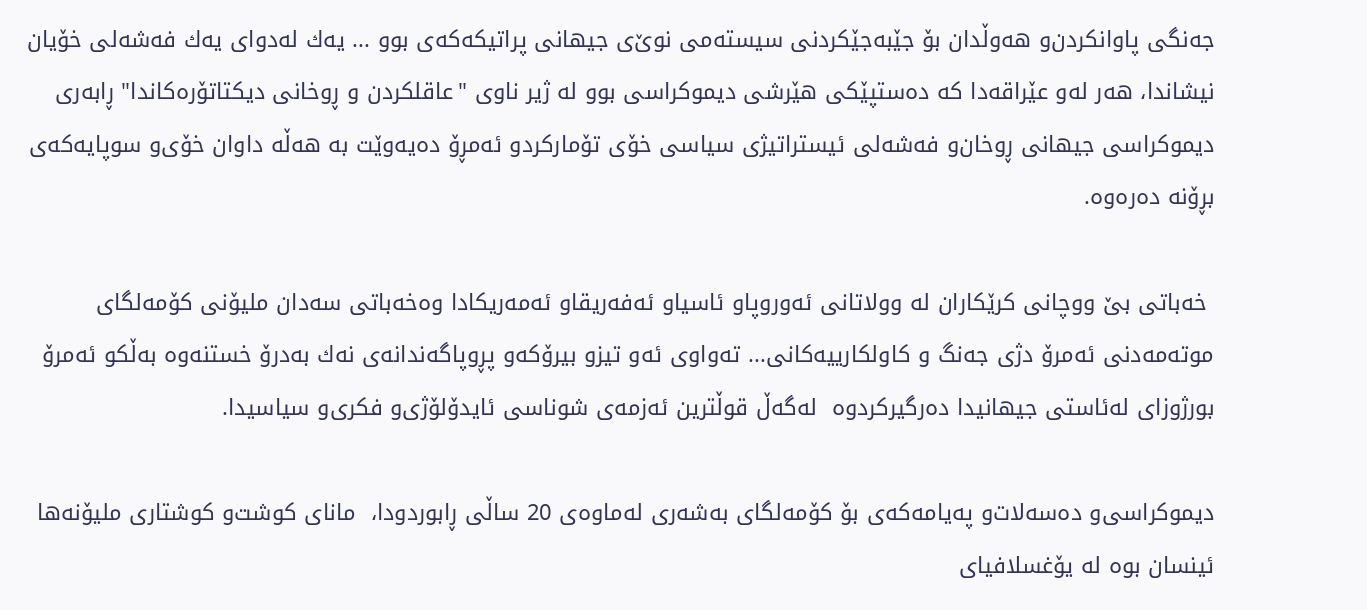جه‌نگی پاوانكردن‌و هه‌وڵدان بۆ جێبه‌جێكردنی سیسته‌می نوێ‌ی جیهانی پراتیكه‌كه‌ی بوو ... یه‌ك له‌دوای یه‌ك فه‌شه‌لی خۆیان نیشاندا، هه‌ر له‌و عێراقه‌دا كه‌ ده‌ستپێكی هێرشی دیموكراسی بوو له‌ ژیر ناوی "عاقلكردن و ڕوخانی دیكتاتۆره‌كاندا" ڕابه‌ری دیموكراسی جیهانی ڕوخان‌و فه‌شه‌لی ئیستراتیژی سیاسی خۆی تۆماركردو ئه‌مڕۆ ده‌یه‌وێت به‌ هه‌ڵه‌ داوان خۆی‌و سوپایه‌كه‌ی بڕۆنه‌ ده‌ره‌وه‌.

 خه‌باتی بێ‌ ووچانی كرێكاران له‌ وولاتانی ئه‌وروپا‌و ئاسیاو ئه‌فه‌ریقا‌و ئه‌مه‌ریكادا وه‌خه‌باتی سه‌دان ملیۆنی كۆمه‌لگای موته‌مه‌دنی ئه‌مرۆ دژی جه‌نگ و كاولكارییه‌كانی... ته‌واوی ئه‌و تیزو بیرۆكه‌و پڕوپاگه‌ندانه‌ی نه‌ك به‌درۆ خستنه‌وه‌ به‌ڵكو ئه‌مرۆ بورژوزای له‌ئاستی جیهانیدا ده‌رگیركردوه‌  له‌گه‌ڵ قوڵترین ئه‌زمه‌ی شوناسی ئایدۆلۆژی‌و فكری‌و سیاسیدا.

دیموكراسی‌و ده‌سه‌لات‌و په‌یامه‌كه‌ی بۆ كۆمه‌لگای به‌شه‌ری له‌ماوه‌ی 20 ساڵی ڕابوردودا،  مانای كوشت‌و كوشتاری ملیۆنه‌ها ئینسان بوه‌ له‌ یۆغسلافیای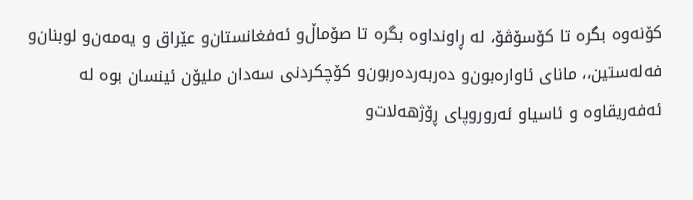كۆنه‌وه‌ بگره‌ تا كۆسۆڤۆ، له‌ ڕاونداوه‌ بگره‌ تا صۆماڵ‌و ئه‌فغانستان‌و عێراق و یه‌مه‌ن‌و لوبنان‌و فه‌له‌ستین،، مانای ئاواره‌بون‌و ده‌ربه‌رده‌ربون‌و كۆچكردنی سه‌دان ملیۆن ئینسان بوه‌ له‌ ئه‌فه‌ریقاوه‌ و ئاسیاو ئه‌روروپای ڕۆژهه‌لات‌و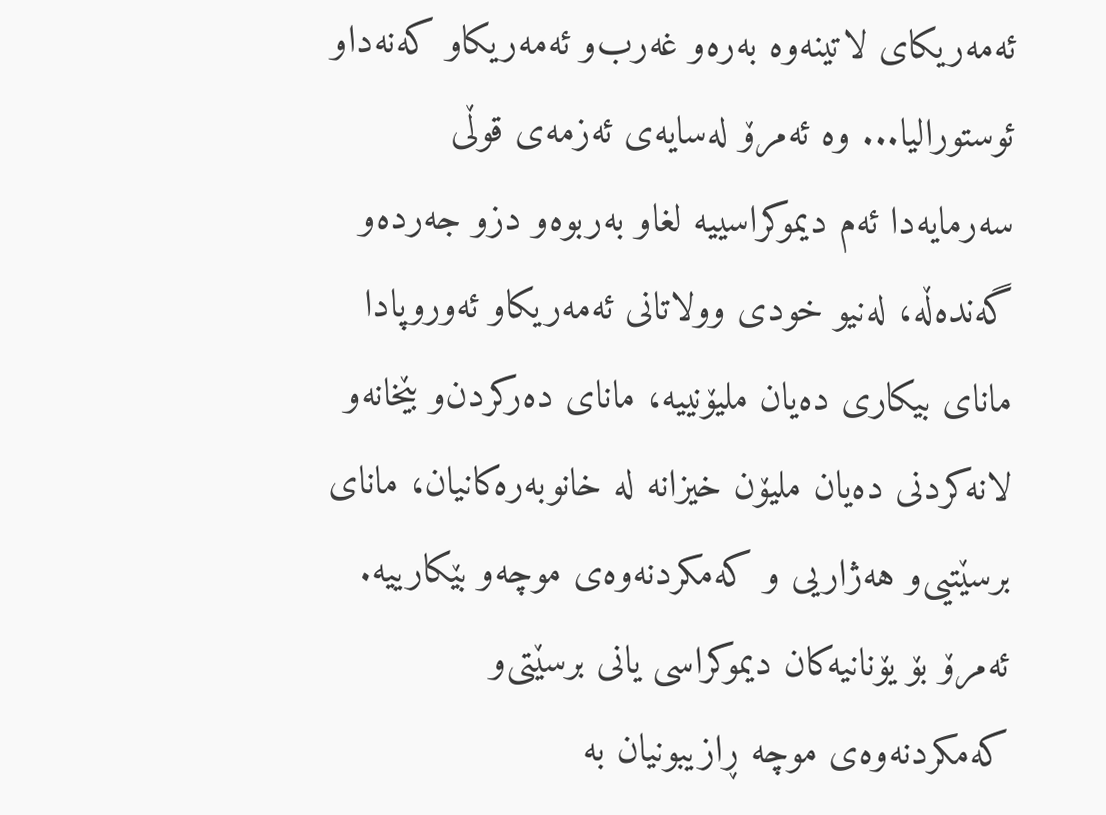ئه‌مه‌ریكای لاتینه‌وه‌ به‌ره‌و غه‌رب‌و ئه‌مه‌ریكاو كه‌نه‌داو ئوستورالیا... وه‌ ئه‌مرۆ له‌سایه‌ی ئه‌زمه‌ی قوڵی سه‌رمایه‌دا ئه‌م دیموكراسییه‌ لغاو به‌ربوه‌و دزو جه‌رده‌و گه‌نده‌ڵه‌، له‌نیو خودی وولاتانی ئه‌مه‌ریكاو ئه‌وروپادا مانای بیكاری ده‌یان ملیۆنییه‌، مانای ده‌ركردن‌و بێخانه‌و لانه‌كردنی ده‌یان ملیۆن خیزانه‌ له‌ خانوبه‌ره‌كانیان، مانای برسێتیی‌و هه‌ژاریی و كه‌مكردنه‌وه‌ی موچه‌و بێكارییه‌. ئه‌مرۆ بۆ یۆنانیه‌كان دیموكراسی یانی برسێتی‌و كه‌مكردنه‌وه‌ی موچه‌ ڕازیبونیان به‌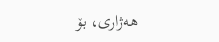هه‌ژاری، بۆ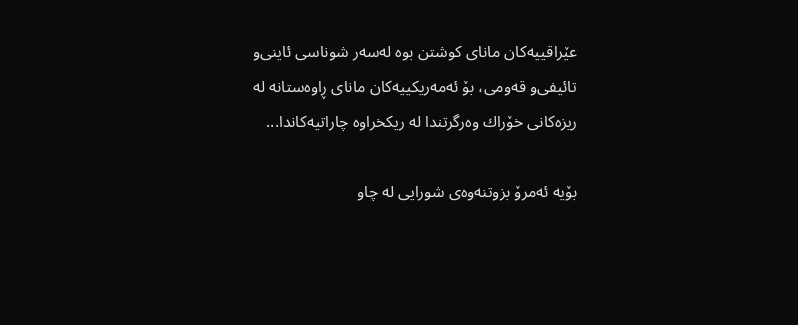عێراقییه‌كان مانای كوشتن بوه‌ له‌سه‌ر شوناسی ئاینی‌و تائیفی‌و قه‌ومی، بۆ ئه‌مه‌ریكییه‌كان مانای ڕاوه‌ستانه‌ له‌ ریزه‌كانی خۆراك وه‌رگرتندا له‌ ریكخراوه‌ چاراتیه‌كاندا...

بۆیه‌ ئه‌مرۆ بزوتنه‌وه‌ی شورایی له‌ چاو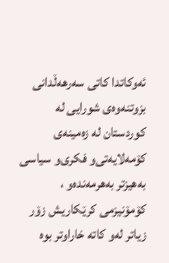ئه‌وكاتدا كاتی سه‌رهه‌ڵدانی بزوتنه‌وه‌ی شورایی له‌ كوردستان له‌ زه‌مینه‌ی كۆمه‌لایه‌تی‌و فكری‌و سیاسی به‌هیزتر به‌هرمه‌نده‌و ، كۆمۆنیزمی كرێكاریش زۆر زیاتر له‌و كاته‌ خاراوتر بوه‌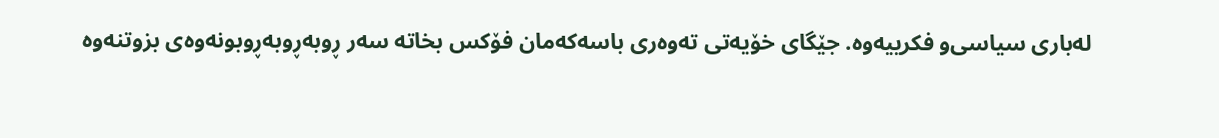له‌باری سیاسی‌و فكرییه‌وه‌. جێگای خۆیه‌تی ته‌وه‌ری باسه‌كه‌مان فۆكس بخاته‌ سه‌ر ڕوبه‌ڕوبه‌ڕوبونه‌وه‌ی بزوتنه‌وه‌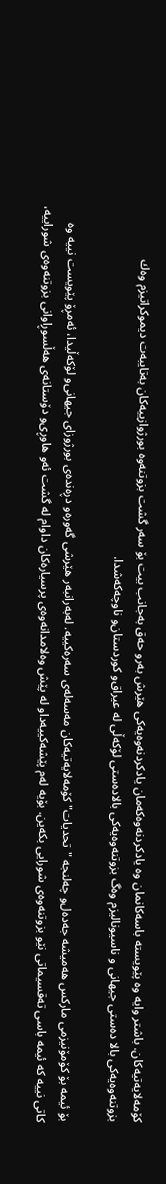كۆمه‌لایه‌تیه‌كان. باشتر وایه‌ وه ‌پێویسته‌ باسه‌كانمان وه‌ یادكردنه‌وه‌كه‌مان یادكردنه‌وه‌یه‌كی هێرش به‌رو حه‌ق به‌جانب بیت بۆ سه‌ر گشت بزوتنه‌وه‌ بورژوازییه‌كان به‌تایبه‌ت دیموكراتیزم وه‌ك بزوتنه‌وه‌یه‌كی بالا ده‌ستی جیهانی و ناسیونالیزم وه‌گ بزوتنه‌وه‌یه‌كی بالاده‌ستی لۆكه‌ڵی له‌ عیراق‌و كوردستان‌و ناوچه‌كه‌شدا.

بۆ ئیمه‌ بۆ كۆمۆنیزمی ماركس هه‌میشه‌ جه‌ده‌ل‌و چه‌لنجه‌ "تحدیات" كۆمه‌لایه‌تیه‌كان مه‌سه‌له‌ی سه‌ره‌كییه‌. له‌به‌رانبه‌ر هێرشی گه‌وره‌و دڕه‌نده‌ی بورژوزای جیهانی‌و لۆكه‌ڵیدا، ئه‌مڕۆ پێویست نییه‌ وه‌ كاتی نییه‌ كه‌ ئیمه‌ باسی ته‌قسیماتی نێو بزوتنه‌وه‌ی شورایی بكه‌ین. بۆیه‌ له‌م پێشه‌كییه‌داو له‌ پێش وه‌لامدانه‌وه‌ی پرسیاره‌كان داوام له‌ گشت ئه‌و هاوڕی‌و دۆستانه‌ی هه‌ڵسوڕاوانی بزوتنه‌وه‌ی شوراییه‌،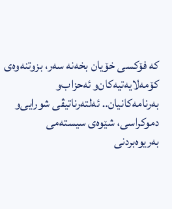كه‌ فۆكسی خۆیان بخه‌نه‌ سه‌ر، بزوتنه‌وه‌ی كۆمه‌لایه‌تیه‌كان‌و ئه‌حزاب‌و به‌رنامه‌كانیان.. ئه‌لته‌رناتیڤی شورایی‌و دموكراسی، شێوه‌ی سیسته‌می به‌ریوه‌بردنی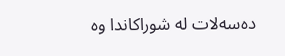ده‌سه‌لات له‌ شوراكاندا وه‌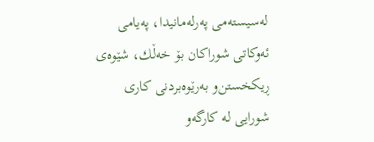له‌سیسته‌می په‌رله‌مانیدا، په‌یامی ئه‌وكاتی شوراكان بۆ خه‌ڵك، شێوه‌ی ڕیكخستن‌و به‌رێوه‌بردنی كاری شورایی له‌ كارگه‌و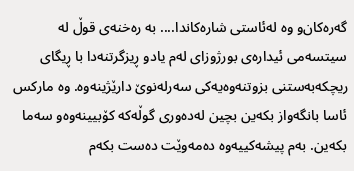گه‌ره‌كان‌و وه‌ له‌ئاستی شاره‌كاندا.... به‌ ره‌خنه‌ی قوڵ له‌ سیتسه‌می ئیداره‌ی بورژوزای له‌م یادو ڕیزگرتنه‌دا با ڕیگای ریچكه‌به‌ستنی بزوتنه‌وه‌یه‌كی سه‌رله‌نوێ‌ دارێژینه‌وه‌. وه‌ ماركس ئاسا بانگه‌واز بكه‌ین بچین له‌ده‌وری گوڵه‌كه‌ كۆبیینه‌وه‌و سه‌ما بكه‌ین. به‌م پیشه‌كییه‌وه‌ ده‌مه‌وێت ده‌ست بكه‌م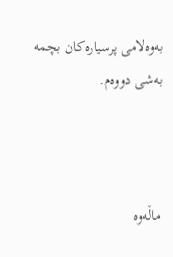به‌وه‌لامی پرسیاره‌كان بچمه‌ به‌شی دووه‌م.



ماڵه‌وه